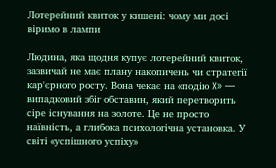Лотерейний квиток у кишені: чому ми досі віримо в лампи

Людина, яка щодня купує лотерейний квиток, зазвичай не має плану накопичень чи стратегії кар'єрного росту. Вона чекає на «подію X» — випадковий збіг обставин, який перетворить сіре існування на золоте. Це не просто наївність, а глибока психологічна установка. У світі «успішного успіху»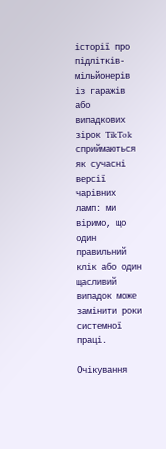історії про підлітків-мільйонерів із гаражів або випадкових зірок TikTok сприймаються як сучасні версії чарівних ламп: ми віримо, що один правильний клік або один щасливий випадок може замінити роки системної праці.

Очікування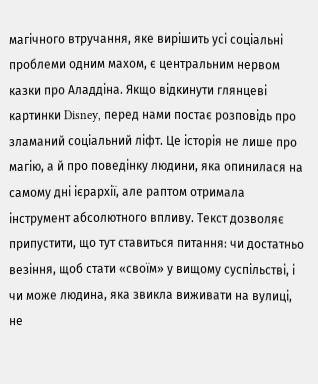магічного втручання, яке вирішить усі соціальні проблеми одним махом, є центральним нервом казки про Аладдіна. Якщо відкинути глянцеві картинки Disney, перед нами постає розповідь про зламаний соціальний ліфт. Це історія не лише про магію, а й про поведінку людини, яка опинилася на самому дні ієрархії, але раптом отримала інструмент абсолютного впливу. Текст дозволяє припустити, що тут ставиться питання: чи достатньо везіння, щоб стати «своїм» у вищому суспільстві, і чи може людина, яка звикла виживати на вулиці, не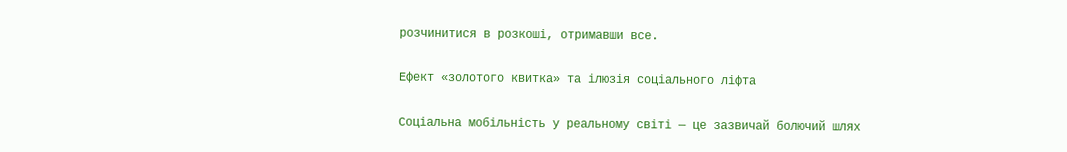розчинитися в розкоші, отримавши все.

Ефект «золотого квитка» та ілюзія соціального ліфта

Соціальна мобільність у реальному світі — це зазвичай болючий шлях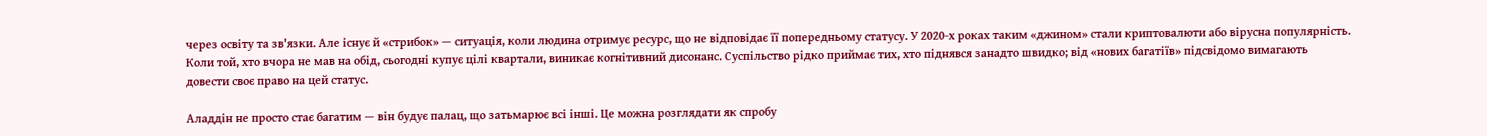через освіту та зв'язки. Але існує й «стрибок» — ситуація, коли людина отримує ресурс, що не відповідає її попередньому статусу. У 2020-х роках таким «джином» стали криптовалюти або вірусна популярність. Коли той, хто вчора не мав на обід, сьогодні купує цілі квартали, виникає когнітивний дисонанс. Суспільство рідко приймає тих, хто піднявся занадто швидко; від «нових багатіїв» підсвідомо вимагають довести своє право на цей статус.

Аладдін не просто стає багатим — він будує палац, що затьмарює всі інші. Це можна розглядати як спробу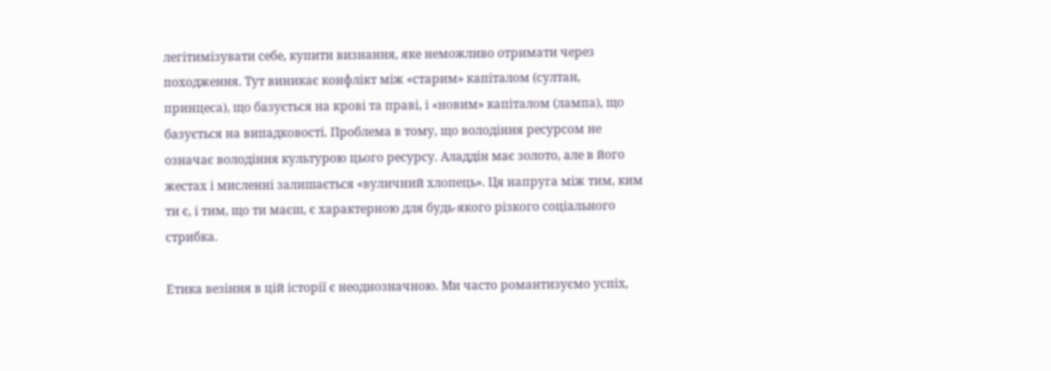легітимізувати себе, купити визнання, яке неможливо отримати через походження. Тут виникає конфлікт між «старим» капіталом (султан, принцеса), що базується на крові та праві, і «новим» капіталом (лампа), що базується на випадковості. Проблема в тому, що володіння ресурсом не означає володіння культурою цього ресурсу. Аладдін має золото, але в його жестах і мисленні залишається «вуличний хлопець». Ця напруга між тим, ким ти є, і тим, що ти маєш, є характерною для будь-якого різкого соціального стрибка.

Етика везіння в цій історії є неоднозначною. Ми часто романтизуємо успіх,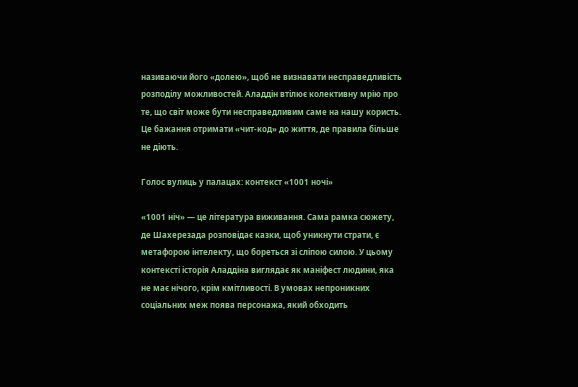називаючи його «долею», щоб не визнавати несправедливість розподілу можливостей. Аладдін втілює колективну мрію про те, що світ може бути несправедливим саме на нашу користь. Це бажання отримати «чит-код» до життя, де правила більше не діють.

Голос вулиць у палацах: контекст «1001 ночі»

«1001 ніч» — це література виживання. Сама рамка сюжету, де Шахерезада розповідає казки, щоб уникнути страти, є метафорою інтелекту, що бореться зі сліпою силою. У цьому контексті історія Аладдіна виглядає як маніфест людини, яка не має нічого, крім кмітливості. В умовах непроникних соціальних меж поява персонажа, який обходить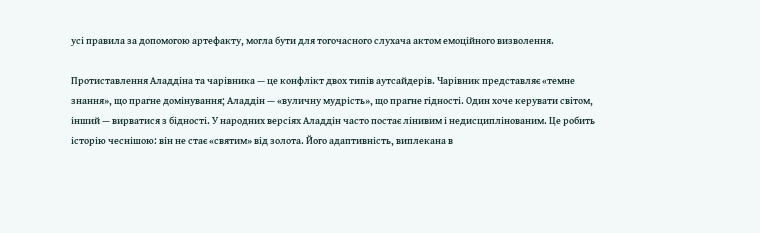усі правила за допомогою артефакту, могла бути для тогочасного слухача актом емоційного визволення.

Протиставлення Аладдіна та чарівника — це конфлікт двох типів аутсайдерів. Чарівник представляє «темне знання», що прагне домінування; Аладдін — «вуличну мудрість», що прагне гідності. Один хоче керувати світом, інший — вирватися з бідності. У народних версіях Аладдін часто постає лінивим і недисциплінованим. Це робить історію чеснішою: він не стає «святим» від золота. Його адаптивність, виплекана в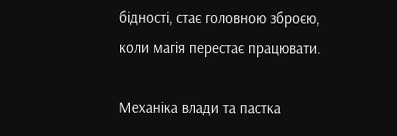бідності, стає головною зброєю, коли магія перестає працювати.

Механіка влади та пастка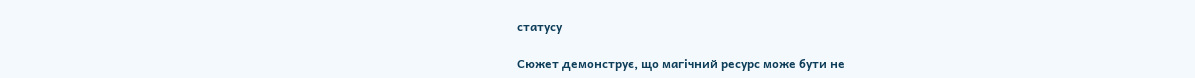статусу

Сюжет демонструє, що магічний ресурс може бути не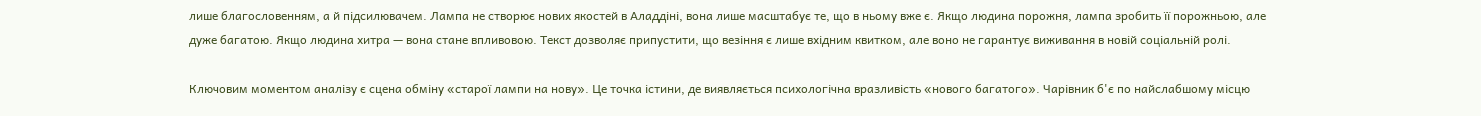лише благословенням, а й підсилювачем. Лампа не створює нових якостей в Аладдіні, вона лише масштабує те, що в ньому вже є. Якщо людина порожня, лампа зробить її порожньою, але дуже багатою. Якщо людина хитра — вона стане впливовою. Текст дозволяє припустити, що везіння є лише вхідним квитком, але воно не гарантує виживання в новій соціальній ролі.

Ключовим моментом аналізу є сцена обміну «старої лампи на нову». Це точка істини, де виявляється психологічна вразливість «нового багатого». Чарівник б'є по найслабшому місцю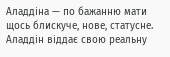Аладдіна — по бажанню мати щось блискуче, нове, статусне. Аладдін віддає свою реальну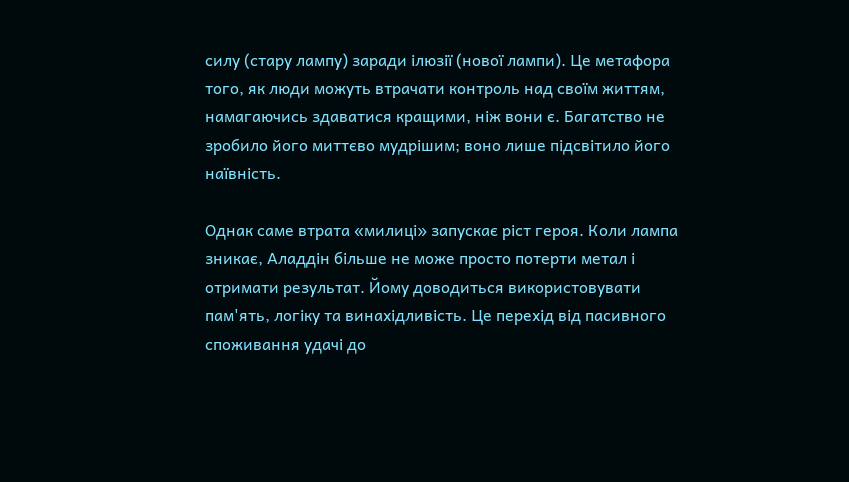силу (стару лампу) заради ілюзії (нової лампи). Це метафора того, як люди можуть втрачати контроль над своїм життям, намагаючись здаватися кращими, ніж вони є. Багатство не зробило його миттєво мудрішим; воно лише підсвітило його наївність.

Однак саме втрата «милиці» запускає ріст героя. Коли лампа зникає, Аладдін більше не може просто потерти метал і отримати результат. Йому доводиться використовувати пам'ять, логіку та винахідливість. Це перехід від пасивного споживання удачі до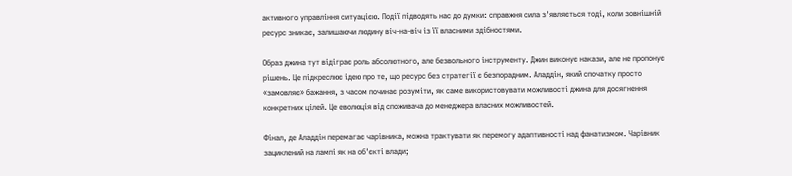активного управління ситуацією. Події підводять нас до думки: справжня сила з'являється тоді, коли зовнішній ресурс зникає, залишаючи людину віч-на-віч із її власними здібностями.

Образ джина тут відіграє роль абсолютного, але безвольного інструменту. Джин виконує накази, але не пропонує рішень. Це підкреслює ідею про те, що ресурс без стратегії є безпорадним. Аладдін, який спочатку просто «замовляє» бажання, з часом починає розуміти, як саме використовувати можливості джина для досягнення конкретних цілей. Це еволюція від споживача до менеджера власних можливостей.

Фінал, де Аладдін перемагає чарівника, можна трактувати як перемогу адаптивності над фанатизмом. Чарівник зациклений на лампі як на об'єкті влади;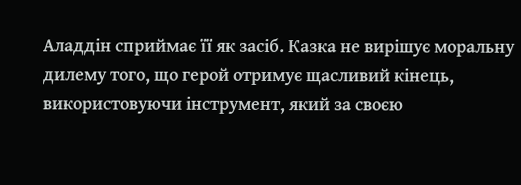Аладдін сприймає її як засіб. Казка не вирішує моральну дилему того, що герой отримує щасливий кінець, використовуючи інструмент, який за своєю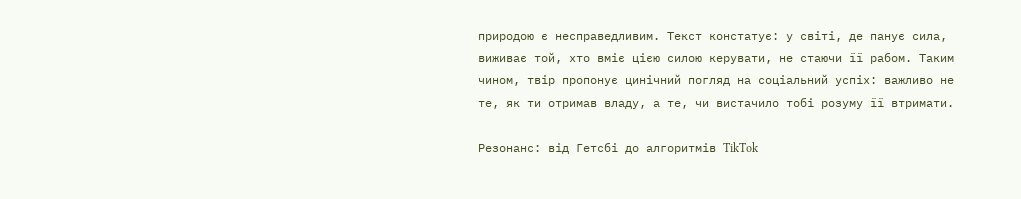природою є несправедливим. Текст констатує: у світі, де панує сила, виживає той, хто вміє цією силою керувати, не стаючи її рабом. Таким чином, твір пропонує цинічний погляд на соціальний успіх: важливо не те, як ти отримав владу, а те, чи вистачило тобі розуму її втримати.

Резонанс: від Гетсбі до алгоритмів TikTok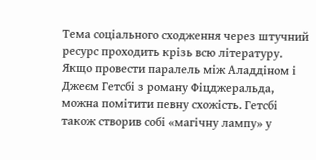Тема соціального сходження через штучний ресурс проходить крізь всю літературу. Якщо провести паралель між Аладдіном і Джеєм Гетсбі з роману Фіцджеральда, можна помітити певну схожість. Гетсбі також створив собі «магічну лампу» у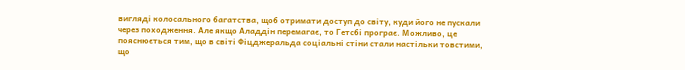вигляді колосального багатства, щоб отримати доступ до світу, куди його не пускали через походження. Але якщо Аладдін перемагає, то Гетсбі програє. Можливо, це пояснюється тим, що в світі Фіцджеральда соціальні стіни стали настільки товстими, що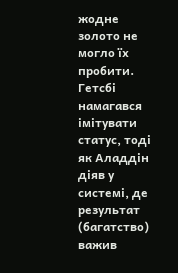жодне золото не могло їх пробити. Гетсбі намагався імітувати статус, тоді як Аладдін діяв у системі, де результат (багатство) важив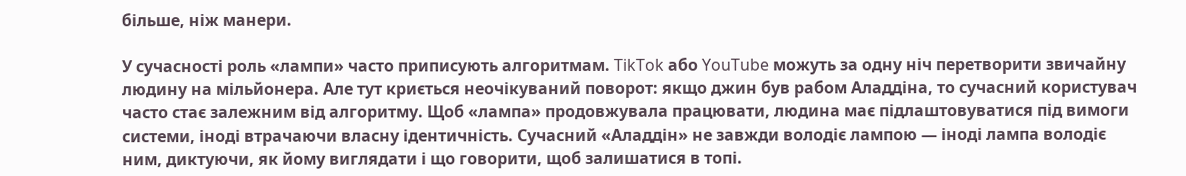більше, ніж манери.

У сучасності роль «лампи» часто приписують алгоритмам. TikTok або YouTube можуть за одну ніч перетворити звичайну людину на мільйонера. Але тут криється неочікуваний поворот: якщо джин був рабом Аладдіна, то сучасний користувач часто стає залежним від алгоритму. Щоб «лампа» продовжувала працювати, людина має підлаштовуватися під вимоги системи, іноді втрачаючи власну ідентичність. Сучасний «Аладдін» не завжди володіє лампою — іноді лампа володіє ним, диктуючи, як йому виглядати і що говорити, щоб залишатися в топі.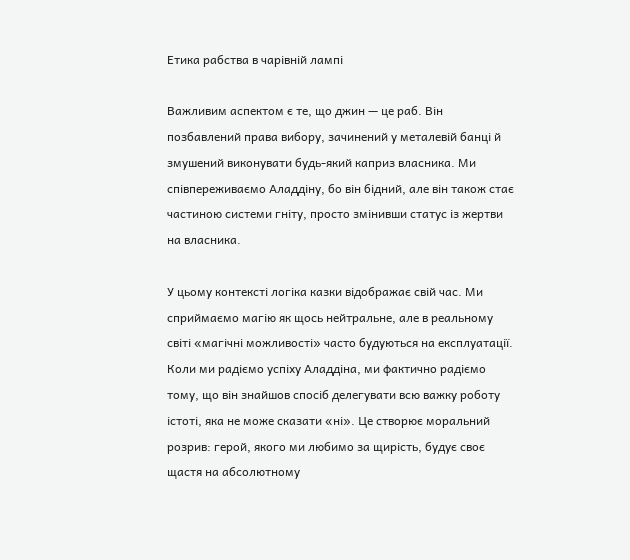Етика рабства в чарівній лампі

Важливим аспектом є те, що джин — це раб. Він позбавлений права вибору, зачинений у металевій банці й змушений виконувати будь-який каприз власника. Ми співпереживаємо Аладдіну, бо він бідний, але він також стає частиною системи гніту, просто змінивши статус із жертви на власника.

У цьому контексті логіка казки відображає свій час. Ми сприймаємо магію як щось нейтральне, але в реальному світі «магічні можливості» часто будуються на експлуатації. Коли ми радіємо успіху Аладдіна, ми фактично радіємо тому, що він знайшов спосіб делегувати всю важку роботу істоті, яка не може сказати «ні». Це створює моральний розрив: герой, якого ми любимо за щирість, будує своє щастя на абсолютному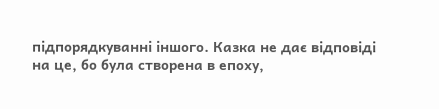підпорядкуванні іншого. Казка не дає відповіді на це, бо була створена в епоху,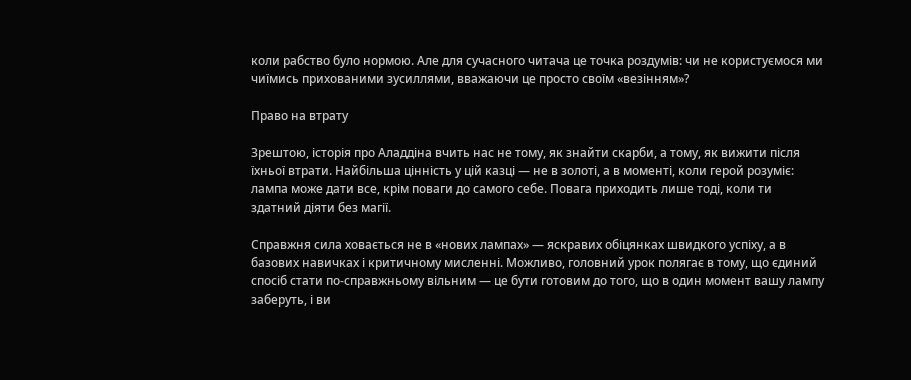коли рабство було нормою. Але для сучасного читача це точка роздумів: чи не користуємося ми чиїмись прихованими зусиллями, вважаючи це просто своїм «везінням»?

Право на втрату

Зрештою, історія про Аладдіна вчить нас не тому, як знайти скарби, а тому, як вижити після їхньої втрати. Найбільша цінність у цій казці — не в золоті, а в моменті, коли герой розуміє: лампа може дати все, крім поваги до самого себе. Повага приходить лише тоді, коли ти здатний діяти без магії.

Справжня сила ховається не в «нових лампах» — яскравих обіцянках швидкого успіху, а в базових навичках і критичному мисленні. Можливо, головний урок полягає в тому, що єдиний спосіб стати по-справжньому вільним — це бути готовим до того, що в один момент вашу лампу заберуть, і ви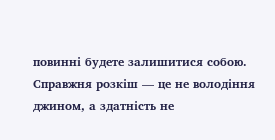повинні будете залишитися собою. Справжня розкіш — це не володіння джином, а здатність не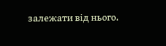залежати від нього.